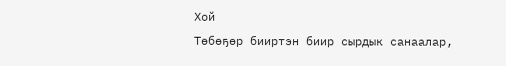Хой
Төбөҕөр бииртэн биир сырдык санаалар,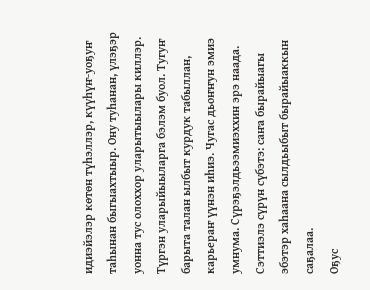идиэйэлэр көтөн түһэллэр, күүһүҥ-уоҕуҥ таһынан быгыахтыыр. Ону туһанан, үлэҕэр уонна тус олоххор уларытыылары киллэр. Түргэн уларыйыыларга бэлэм буол. Тугуҥ барыта талан ылбыт курдук табыллан, карьераҥ үүнэн иһиэ. Чугас дьоҥҥун эмиэ умнума. Сүрэҕэлдьээмиэххин эрэ наада. Сэттиэлэ сүрүн сүбэтэ: саҥа бырайыагы эбэтэр хаһаана сылдьыбыт бырайыаккын саҕалаа.
Оҕус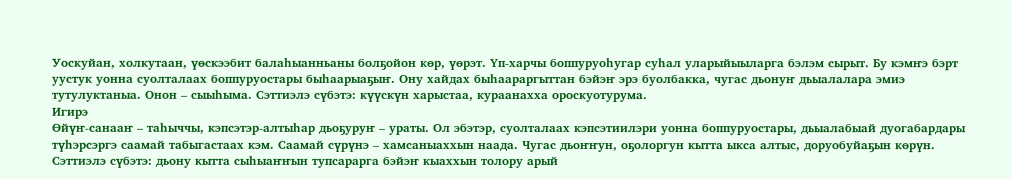Уоскуйан, холкутаан, үөскээбит балаһыанньаны болҕойон көр, үөрэт. Үп-харчы боппуруоһугар суһал уларыйыыларга бэлэм сырыт. Бу кэмҥэ бэрт уустук уонна суолталаах боппуруостары быһаарыаҕыҥ. Ону хайдах быһаараргыттан бэйэҥ эрэ буолбакка, чугас дьонуҥ дьыалалара эмиэ тутулуктаныа. Онон – сыыһыма. Сэттиэлэ сүбэтэ: күүскүн харыстаа, кураанахха ороскуотурума.
Игирэ
Өйүҥ-санааҥ – таһыччы, кэпсэтэр-алтыһар дьоҕуруҥ – ураты. Ол эбэтэр, суолталаах кэпсэтиилэри уонна боппуруостары, дьыалабыай дуогабардары түһэрсэргэ саамай табыгастаах кэм. Саамай сүрүнэ – хамсаныаххын наада. Чугас дьоҥҥун, оҕолоргун кытта ыкса алтыс, доруобуйаҕын көрүн.
Сэттиэлэ сүбэтэ: дьону кытта сыһыаҥҥын тупсарарга бэйэҥ кыаххын толору арый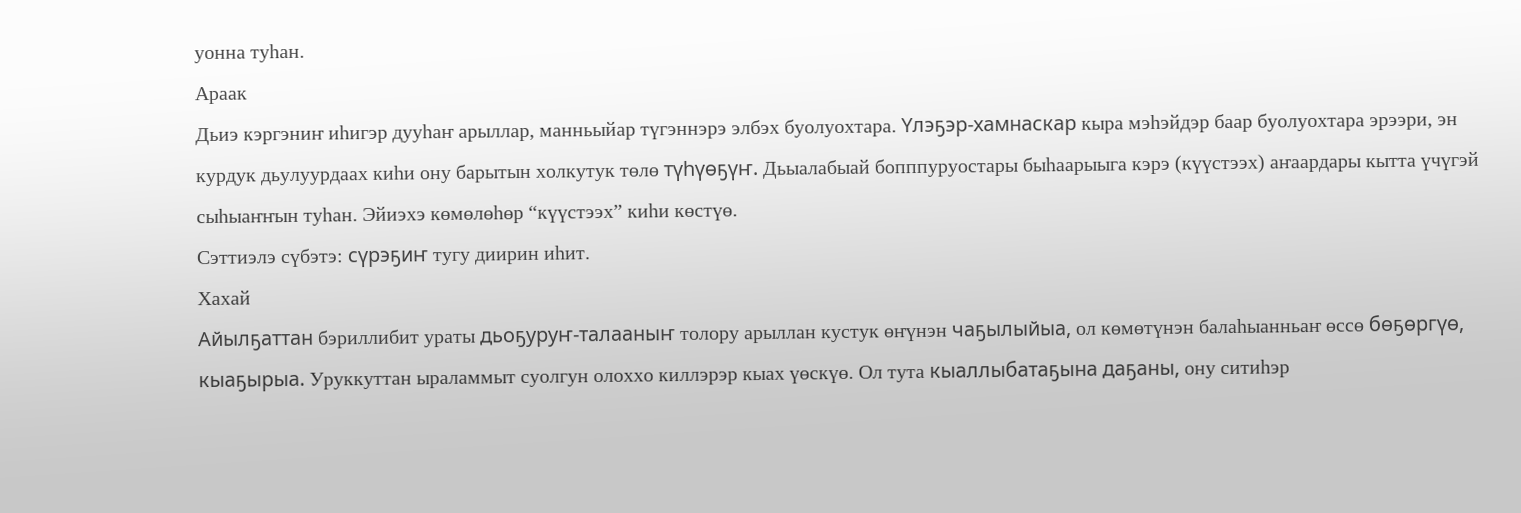уонна туһан.
Араак
Дьиэ кэргэниҥ иһигэр дууһаҥ арыллар, манньыйар түгэннэрэ элбэх буолуохтара. Үлэҕэр-хамнаскар кыра мэһэйдэр баар буолуохтара эрээри, эн курдук дьулуурдаах киһи ону барытын холкутук төлө түһүөҕүҥ. Дьыалабыай бопппуруостары быһаарыыга кэрэ (күүстээх) аҥаардары кытта үчүгэй сыһыаҥҥын туһан. Эйиэхэ көмөлөһөр “күүстээх” киһи көстүө.
Сэттиэлэ сүбэтэ: сүрэҕиҥ тугу диирин иһит.
Хахай
Айылҕаттан бэриллибит ураты дьоҕуруҥ-талааныҥ толору арыллан кустук өҥүнэн чаҕылыйыа, ол көмөтүнэн балаһыанньаҥ өссө бөҕөргүө, кыаҕырыа. Уруккуттан ыраламмыт суолгун олоххо киллэрэр кыах үөскүө. Ол тута кыаллыбатаҕына даҕаны, ону ситиһэр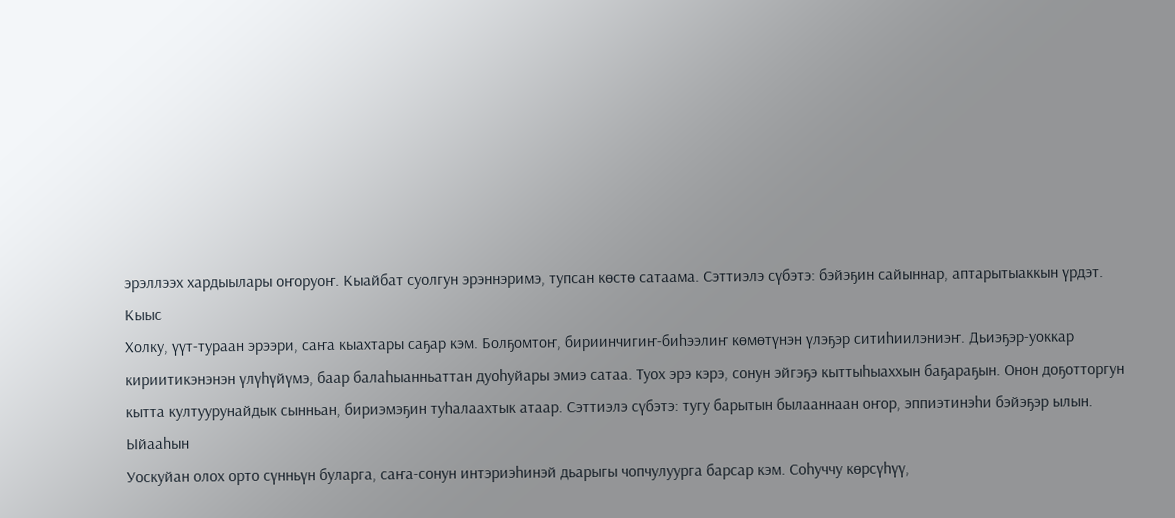эрэллээх хардыылары оҥоруоҥ. Кыайбат суолгун эрэннэримэ, тупсан көстө сатаама. Сэттиэлэ сүбэтэ: бэйэҕин сайыннар, аптарытыаккын үрдэт.
Кыыс
Холку, үүт-тураан эрээри, саҥа кыахтары саҕар кэм. Болҕомтоҥ, бириинчигиҥ-биһээлиҥ көмөтүнэн үлэҕэр ситиһиилэниэҥ. Дьиэҕэр-уоккар кириитикэнэнэн үлүһүйүмэ, баар балаһыанньаттан дуоһуйары эмиэ сатаа. Туох эрэ кэрэ, сонун эйгэҕэ кыттыһыаххын баҕараҕын. Онон доҕотторгун кытта култуурунайдык сынньан, бириэмэҕин туһалаахтык атаар. Сэттиэлэ сүбэтэ: тугу барытын былааннаан оҥор, эппиэтинэһи бэйэҕэр ылын.
Ыйааһын
Уоскуйан олох орто сүнньүн буларга, саҥа-сонун интэриэһинэй дьарыгы чопчулуурга барсар кэм. Соһуччу көрсүһүү,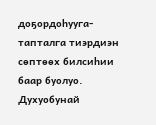доҕордоһууга-тапталга тиэрдиэн сөптөөх билсиһии баар буолуо. Духуобунай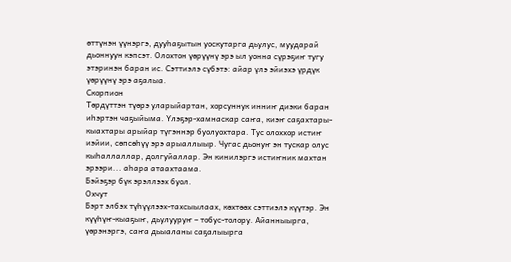өттүнэн үүнэргэ, дууһаҕытын уоскутарга дьулус, муударай дьоннуун кэпсэт. Олохтон үөрүүнү эрэ ыл уонна сүрэҕиҥ тугу этэринэн баран ис. Сэттиэлэ сүбэтэ: айар үлэ эйиэхэ үрдүк үөрүүнү эрэ аҕалыа.
Скорпион
Төрдүттэн түөрэ уларыйартан, хорсуннук инниҥ диэки баран иһэртэн чаҕыйыма. Үлэҕэр-хамнаскар саҥа, киэҥ саҕахтары-кыахтары арыйар түгэннэр буолуохтара. Тус олоххор истиҥ иэйии, сөпсөһүү эрэ арыаллыыр. Чугас дьонуҥ эн тускар олус кыһаллаллар, долгуйаллар. Эн кинилэргэ истиҥник махтан эрээри... аһара атаахтаама.
Бэйэҕэр бүк эрэллээх буол.
Охчут
Бэрт элбэх түһүүлээх-тахсыылаах, көхтөөх сэттиэлэ күүтэр. Эн күүһүҥ-кыаҕыҥ, дьулууруҥ – тобус-толору. Айанныырга, үөрэнэргэ, саҥа дьыаланы саҕалыырга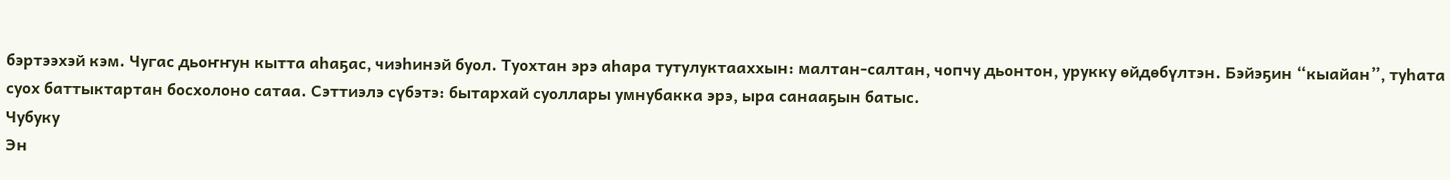бэртээхэй кэм. Чугас дьоҥҥун кытта аһаҕас, чиэһинэй буол. Туохтан эрэ аһара тутулуктааххын: малтан-салтан, чопчу дьонтон, урукку өйдөбүлтэн. Бэйэҕин “кыайан”, туһата суох баттыктартан босхолоно сатаа. Сэттиэлэ сүбэтэ: бытархай суоллары умнубакка эрэ, ыра санааҕын батыс.
Чубуку
Эн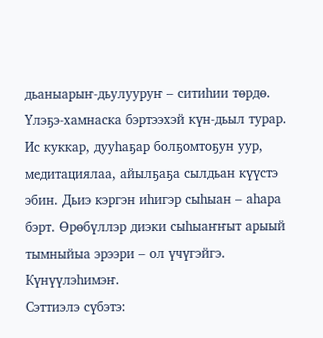дьаныарыҥ-дьулууруҥ – ситиһии төрдө. Үлэҕэ-хамнаска бэртээхэй күн-дьыл турар. Ис куккар, дууһаҕар болҕомтоҕун уур, медитациялаа, айылҕаҕа сылдьан күүстэ эбин. Дьиэ кэргэн иһигэр сыһыан – аһара бэрт. Өрөбүллэр диэки сыһыаҥҥыт арыый тымныйыа эрээри – ол үчүгэйгэ. Күнүүлэһимэҥ.
Сэттиэлэ сүбэтэ: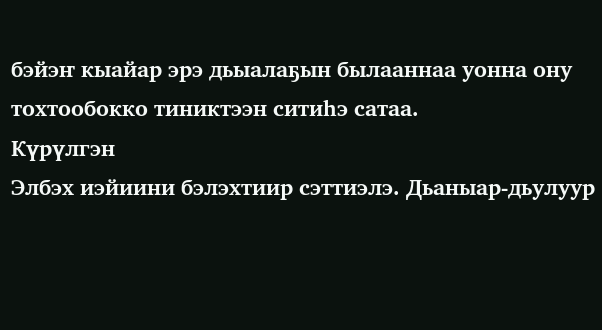бэйэҥ кыайар эрэ дьыалаҕын былааннаа уонна ону тохтообокко тиниктээн ситиһэ сатаа.
Күрүлгэн
Элбэх иэйиини бэлэхтиир сэттиэлэ. Дьаныар-дьулуур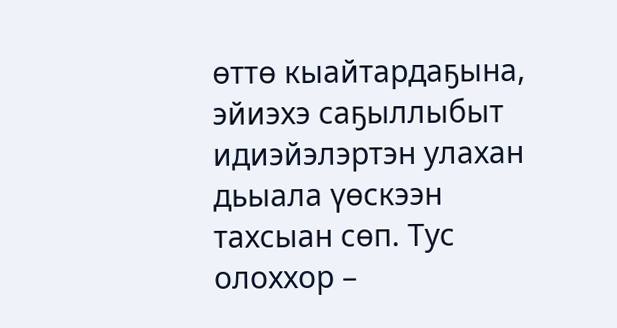өттө кыайтардаҕына, эйиэхэ саҕыллыбыт идиэйэлэртэн улахан дьыала үөскээн тахсыан сөп. Тус олоххор –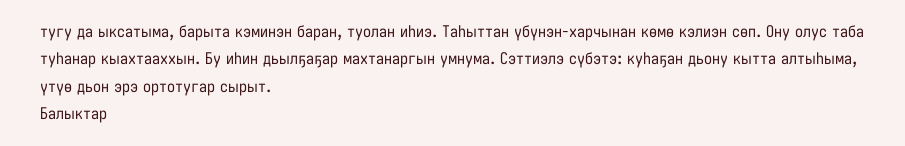тугу да ыксатыма, барыта кэминэн баран, туолан иһиэ. Таһыттан үбүнэн-харчынан көмө кэлиэн сөп. Ону олус таба туһанар кыахтааххын. Бу иһин дьылҕаҕар махтанаргын умнума. Сэттиэлэ сүбэтэ: куһаҕан дьону кытта алтыһыма, үтүө дьон эрэ ортотугар сырыт.
Балыктар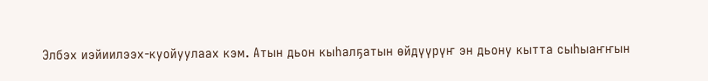Элбэх иэйиилээх-куойуулаах кэм. Атын дьон кыһалҕатын өйдүүрүҥ эн дьону кытта сыһыаҥҥын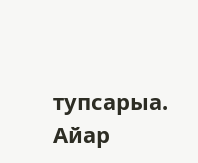тупсарыа. Айар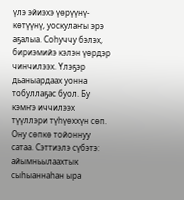үлэ эйиэхэ үөрүүнү-көтүүнү, уоскулаҥы эрэ аҕалыа. Соһуччу бэлэх, бириэмийэ кэлэн үөрдэр чинчилээх. Үлэҕэр дьаныардаах уонна тобуллаҕас буол. Бу кэмҥэ иччилээх түүллэри түһүөххүн сөп. Ону сөпкө тойоннуу сатаа. Сэттиэлэ сүбэтэ: айымньылаахтык сыһыаннаһан ыра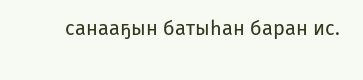санааҕын батыһан баран ис.